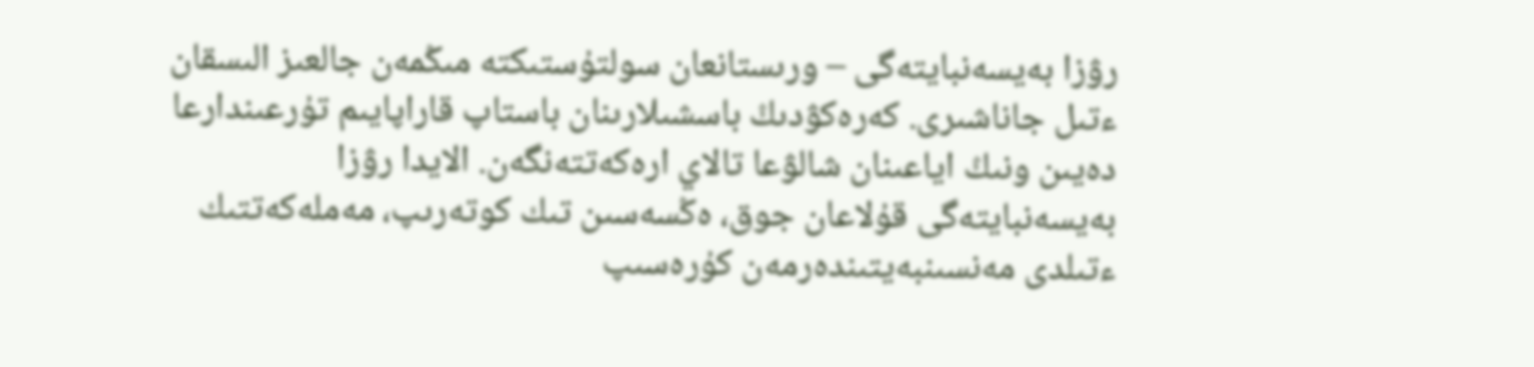رۋزا بەيسەنبايتەگى – ورىستانعان سولتۇستىكتە مىڭمەن جالعىز الىسقان ءتىل جاناشىرى. كەرەكۋدىڭ باسشىلارىنان باستاپ قاراپايىم تۇرعىندارعا دەيىن ونىڭ اياعىنان شالۋعا تالاي ارەكەتتەنگەن. الايدا رۋزا بەيسەنبايتەگى قۇلاعان جوق، ەڭسەسىن تىك كوتەرىپ، مەملەكەتتىك ءتىلدى مەنسىنبەيتىندەرمەن كۇرەسىپ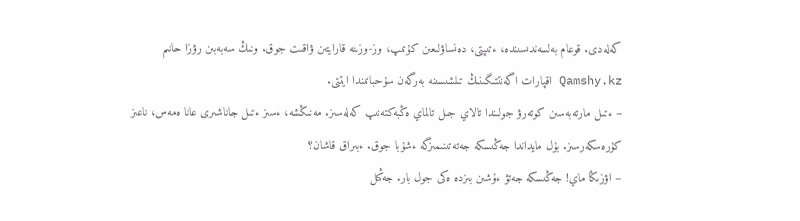كەلەدى. قوعام بەلسەندىسىندە، ءتىپتى، دەنساۋلىعىن كۇتىپ، وز-وزىنە قارايتىن ۋاقىت جوق. ونىڭ سەبەبىن رۋزا حانىم Qamshy.kz اقپارات اگەنتتىگىنىڭ تىلشىسىنە بەرگەن سۇحباتىندا ايتتى.
– ءتىل مارتەبەسىن كوتەرۋ جولىندا تالاي جىل تالماي ەڭبەكتەنىپ كەلەسىز. مەنىڭشە، ءسىز ءتىل جاناشىرى عانا ەمەس، ناعىز كۇرەسكەرسىز. بۇل مايداندا جەڭىسكە جەتەتىنىمىزگە ءشۇبا جوق. ءبىراق قاشان؟
– اۋزىڭا ماي! جەڭىسكە جەتۋ ءۇشىن بىزدە ەكى جول بار. جەڭىل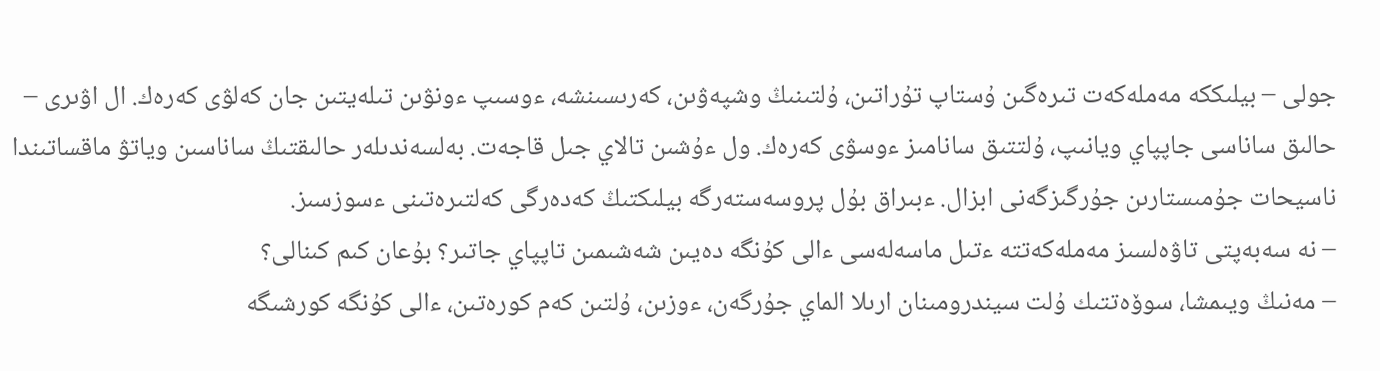جولى – بيلىككە مەملەكەت تىرەگىن ۇستاپ تۇراتىن، ۇلتىنىڭ وشپەۋىن، كەرىسىنشە، ءوسىپ ءونۋىن تىلەيتىن جان كەلۋى كەرەك. ال اۋىرى – حالىق ساناسى جاپپاي ويانىپ، ۇلتتىق سانامىز ءوسۋى كەرەك. ول ءۇشىن تالاي جىل قاجەت. بەلسەندىلەر حالىقتىڭ ساناسىن وياتۋ ماقساتىندا ناسيحات جۇمىستارىن جۇرگىزگەنى ابزال. ءبىراق بۇل پروسەستەرگە بيلىكتىڭ كەدەرگى كەلتىرەتىنى ءسوزسىز.
– نە سەبەپتى تاۋەلسىز مەملەكەتتە ءتىل ماسەلەسى ءالى كۇنگە دەيىن شەشىمىن تاپپاي جاتىر؟ بۇعان كىم كىنالى؟
– مەنىڭ ويىمشا، سوۆەتتىك ۇلت سيندرومىنان ارىلا الماي جۇرگەن، ءوزىن، ۇلتىن كەم كورەتىن، ءالى كۇنگە كورشىگە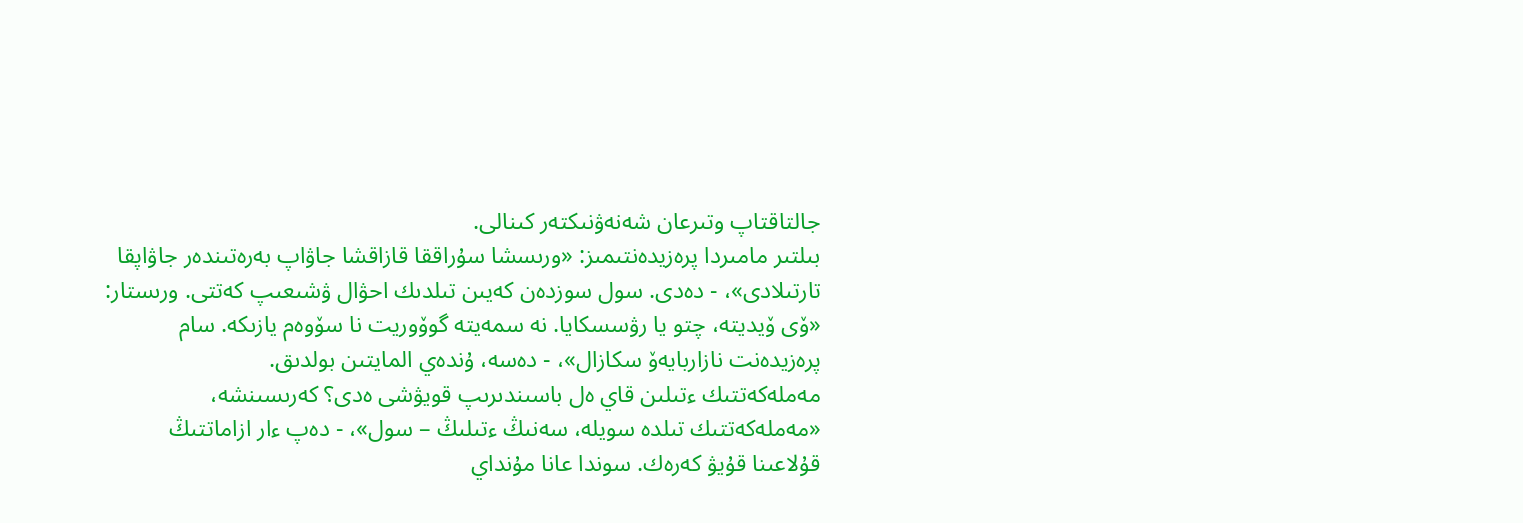جالتاقتاپ وتىرعان شەنەۋنىكتەر كىنالى.
بىلتىر مامىردا پرەزيدەنتىمىز: «ورىسشا سۇراققا قازاقشا جاۋاپ بەرەتىندەر جاۋاپقا تارتىلادى»، - دەدى. سول سوزدەن كەيىن تىلدىك احۋال ۋشىعىپ كەتتى. ورىستار: «ۆى ۆيديتە، چتو يا رۋسسكايا. نە سمەيتە گوۆوريت نا سۆوەم يازىكە. سام پرەزيدەنت نازاربايەۆ سكازال»، - دەسە، ۇندەي المايتىن بولدىق.
مەملەكەتتىك ءتىلىن قاي ەل باسىندىرىپ قويۋشى ەدى؟ كەرىسىنشە، «مەملەكەتتىك تىلدە سويلە، سەنىڭ ءتىلىڭ – سول»، - دەپ ءار ازاماتتىڭ قۇلاعىنا قۇيۋ كەرەك. سوندا عانا مۇنداي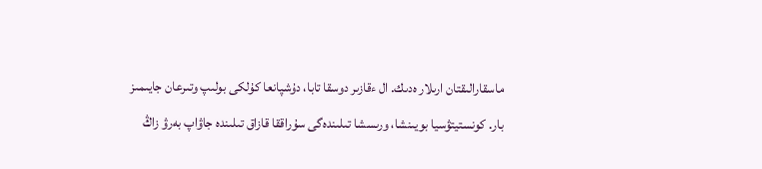ماسقارالىقتان ارىلار ەدىك. ال ءقازىر دوسقا تابا، دۇشپانعا كۇلكى بولىپ وتىرعان جايىمىز بار. كونستيتۋسيا بويىنشا، ورىسشا تىلىندەگى سۇراققا قازاق تىلىندە جاۋاپ بەرۋ زاڭ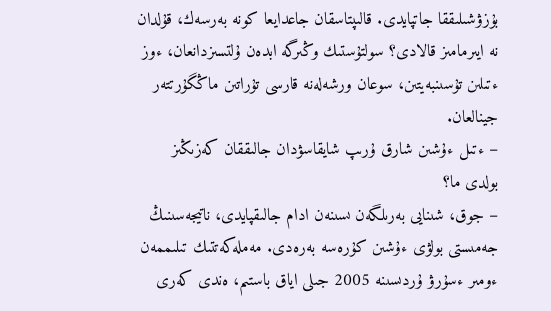بۇزۋشىلىققا جاتپايدى. قالىپتاسقان جاعدايعا كونە بەرسەك، قۇلدان نە ايىرمامىز قالادى؟ سولتۇستىك وڭىرگە ابدەن ۇلتسىزدانعان، ءوز ءتىلىن تۇسىنبەيتىن، سوعان ورشەلەنە قارسى تۇراتىن ماڭگۇرتتەر جينالعان.
– ءتىل ءۇشىن شارق ۇرىپ شايقاسۋدان جالىققان كەزىڭىز بولدى ما؟
– جوق، شىنايى بەرىلگەن ىسىنەن ادام جالىقپايدى، ناتيجەسىنىڭ جەمىستى بولۋى ءۇشىن كۇرەسە بەرەدى. مەملەكەتتىك تىلىممەن ءومىر ءسۇرۋ ۇردىسىنە 2005 جىلى اياق باستىم، ەندى كەرى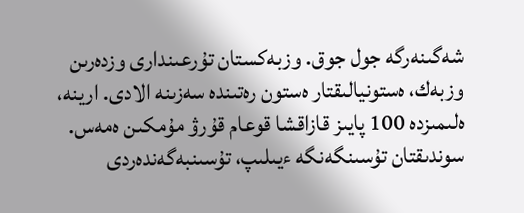شەگىنەرگە جول جوق. وزبەكستان تۇرعىندارى وزدەرىن وزبەك، ەستونيالىقتار ەستون رەتىندە سەزىنە الادى. ارينە، ەلىمىزدە 100 پايىز قازاقشا قوعام قۇرۋ مۇمكىن ەمەس. سوندىقتان تۇسىنگەنگە ءيىلىپ، تۇسىنبەگەندەردى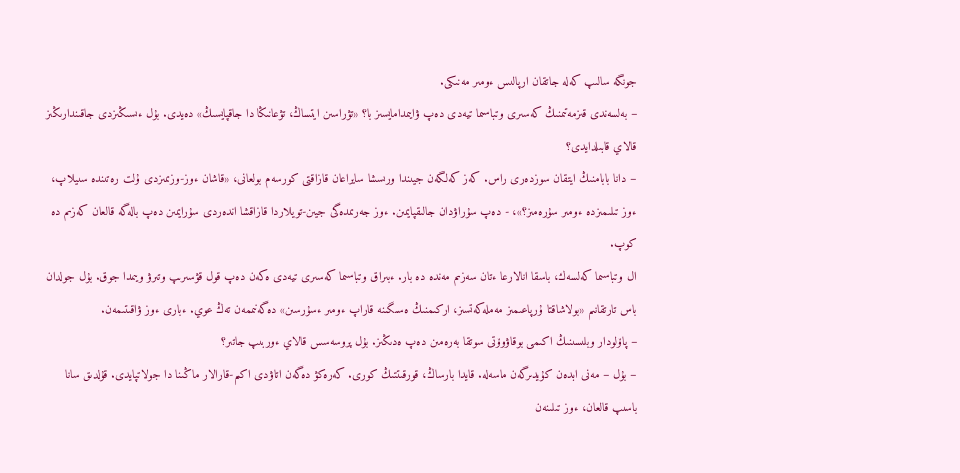جونگە سالىپ كەلە جاتقان ارپالىس ءومىر مەنىكى.
– بەلسەندى قىزمەتىمنىڭ كەسىرى وتباسىما تيەدى دەپ ۋايىمدامايسىز با؟ «تۋراسىن ايتساڭ، تۋعانىڭا دا جاقپايسىڭ» دەيدى. بۇل ءىسىڭىزدى جاقىندارىڭىز قالاي قابىلدايدى؟
– دانا بابامنىڭ ايتقان سوزدەرى راس. كەز كەلگەن جيىندا ورىسشا سايراعان قازاقتى كورسەم بولعانى، «قاشان ءوز-وزىمىزدى ۇلت رەتىندە سىيلاپ، ءوز تىلىمىزدە ءومىر سۇرەمىز؟»، - دەپ سۇراۋدان جالىقپايمىن. ءوز جەرىمدەگى جيىن-تويلاردا قازاقشا اندەردى سۇرايمىن دەپ بالەگە قالعان كەزىم دە كوپ.
ال وتباسىما كەلسەك، باسقا انالارعا ءتان سەزىم مەندە دە بار. ءبىراق وتباسىما كەسىرى تيەدى ەكەن دەپ قول قۋسىرىپ وتىرۋ ويىمدا جوق. بۇل جولدان باس تارتقانىم «بولاشاقتا ۇرپاعىمىز مەملەكەتسىز، اركىمنىڭ ەسىگىنە قاراپ ءومىر ءسۇرسىن» دەگەنىممەن تەڭ عوي. ءبارى ءوز ۋاقىتىمەن.
– پاۆلودار وبلىسىنىڭ اكىمى بوقاۋوۆتى سوتقا بەرەمىن دەپ ەدىڭىز. بۇل پروسەسس قالاي ءوربىپ جاتىر؟
– بۇل – مەنى ابدەن كۇيدىرگەن ماسەلە. قايدا بارساڭ، قورقىتتىڭ كورى. كەرەكۋ دەگەن اتاۋدى اكىم-قارالار ماڭىنا دا جولاتپايدى. قۇلدىق سانا باسىپ قالعان، ءوز تىلىنەن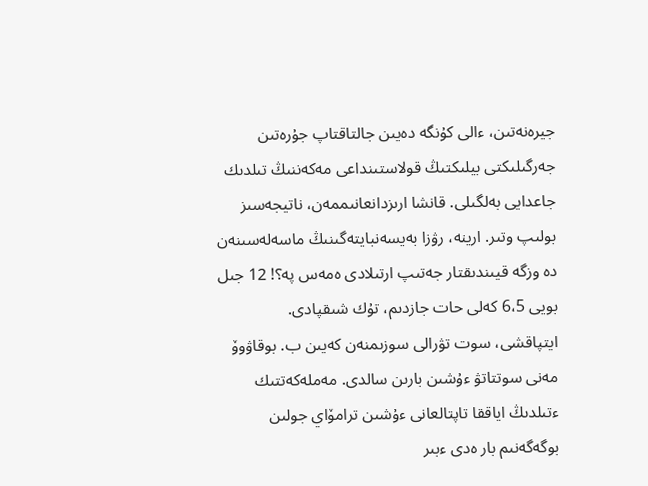جيرەنەتىن، ءالى كۇنگە دەيىن جالتاقتاپ جۇرەتىن جەرگىلىكتى بيلىكتىڭ قولاستىنداعى مەكەننىڭ تىلدىك جاعدايى بەلگىلى. قانشا ارىزدانعانىممەن، ناتيجەسىز بولىپ وتىر. ارينە، رۋزا بەيسەنبايتەگىنىڭ ماسەلەسىنەن دە وزگە قيىندىقتار جەتىپ ارتىلادى ەمەس پە؟! 12 جىل بويى 6،5 كەلى حات جازدىم، تۇك شىقپادى.
ايتپاقشى، سوت تۋرالى سوزىمنەن كەيىن ب. بوقاۋوۆ مەنى سوتتاتۋ ءۇشىن بارىن سالدى. مەملەكەتتىك ءتىلدىڭ اياققا تاپتالعانى ءۇشىن ترامۆاي جولىن بوگەگەنىم بار ەدى ءبىر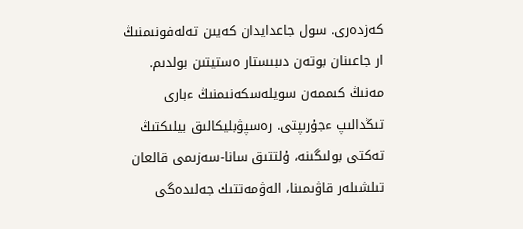كەزدەرى. سول جاعدايدان كەيىن تەلەفونىمنىڭ ار جاعىنان بوتەن دىبىستار ەستيتىن بولدىم. مەنىڭ كىممەن سويلەسكەنىمنىڭ ءبارى تىڭدالىپ ءجۇرىپتى. رەسپۋبليكالىق بيلىكتىڭ تەكتى بولىگىنە، ۇلتتىق سانا-سەزىمى قالعان تىلشىلەر قاۋىمىنا، الەۋمەتتىك جەلىدەگى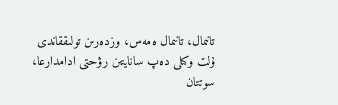تانىمال، تانىمال ەمەس، وزدەرىن تولىققاندى ۇلت وكىلى دەپ سانايتىن رۋحتى ادامدارعا، سوتتان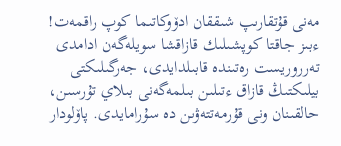مەنى قۇتقارىپ شىققان ادۆوكاتىما كوپ راقمەت!
ءبىز جاقتا كوپشىلىك قازاقشا سويلەگەن ادامدى تەرروريست رەتىندە قابىلدايدى، جەرگىلىكتى بيلىكتىڭ قازاق ءتىلىن بىلمەگەنى بىلاي تۇرسىن، حالقىنان ونى قۇرمەتتەۋىن دە سۇرامايدى. پاۆلودار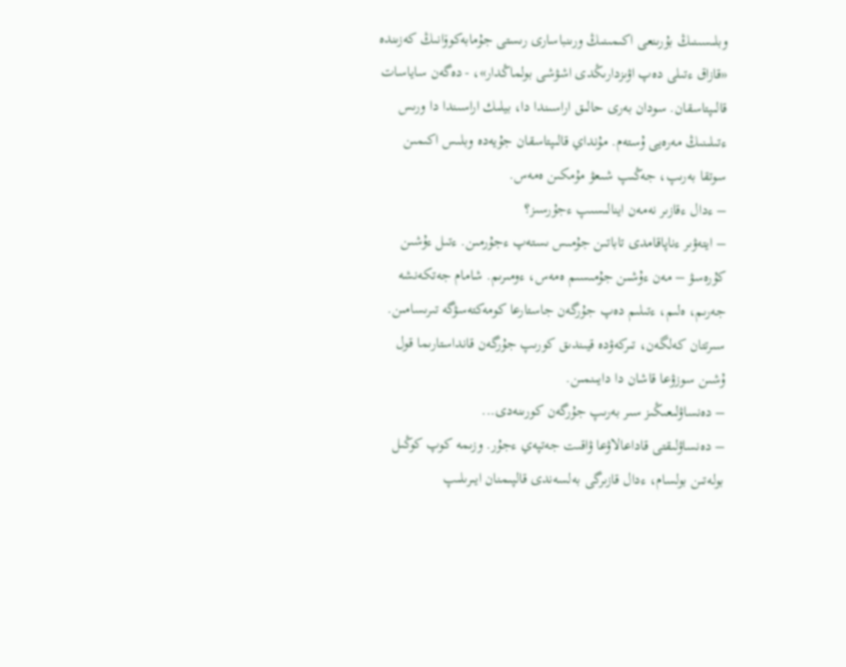وبلىسىنىڭ بۇرىنعى اكىمىنىڭ ورىنباسارى رىستى جۇمابەكوۆانىڭ كەزىندە «قازاق ءتىلى دەپ اۋىزدارىڭدى اشۋشى بولماڭدار»، - دەگەن ساياسات قالىپتاسقان. سودان بەرى حالىق اراسىندا دا، بيلىك اراسىندا دا ورىس ءتىلىنىڭ مەرەيى ۇستەم. مۇنداي قالىپتاسقان جۇيەدە وبلىس اكىمىن سوتقا بەرىپ، جەڭىپ شىعۋ مۇمكىن ەمەس.
– ءدال ءقازىر نەمەن اينالىسىپ ءجۇرسىز؟
– ايتەۋىر ءناپاقامدى تاباتىن جۇمىس ىستەپ ءجۇرمىن. ءتىل ءۇشىن كۇرەسۋ – مەن ءۇشىن جۇمىسىم ەمەس، ءومىرىم. شامام جەتكەنشە جەرىم، ەلىم، ءتىلىم دەپ جۇرگەن جاستارعا كومەكتەسۋگە تىرىسامىن. سىرتتان كەلگەن، تىركەۋدە قيىندىق كورىپ جۇرگەن قانداستارىما قول ۇشىن سوزۋعا قاشان دا دايىنمىن.
– دەنساۋلىعىڭىز سىر بەرىپ جۇرگەن كورىنەدى...
– دەنساۋلىقتى قاداعالاۋعا ۋاقىت جەتپەي ءجۇر. وزىمە كوپ كوڭىل بولەتىن بولسام، ءدال قازىرگى بەلسەندى قالپىمنان ايىرىلىپ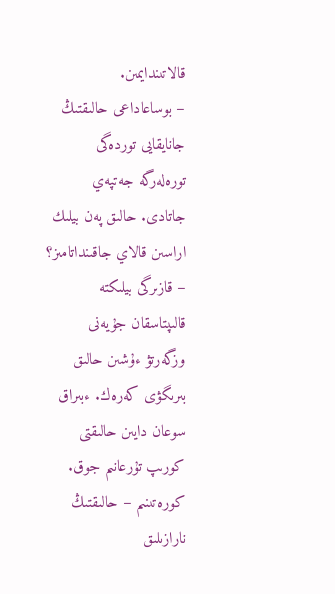قالاتىندايمىن.
– بوساعاداعى حالىقتىڭ جانايقايى توردەگى تورەلەرگە جەتپەي جاتادى. حالىق پەن بيلىك اراسىن قالاي جاقىنداتامىز؟
– قازىرگى بيلىكتە قالىپتاسقان جۇيەنى وزگەرتۋ ءۇشىن حالىق بىرىگۋى كەرەك. ءبىراق سوعان دايىن حالىقتى كورىپ تۇرعانىم جوق. كورەتىنىم – حالىقتىڭ نارازىلىق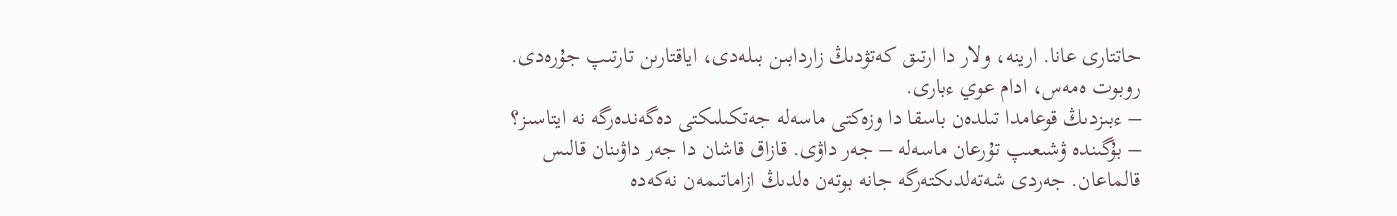حاتتارى عانا. ارينە، ولار دا ارتىق كەتۋدىڭ زاردابىن بىلەدى، اياقتارىن تارتىپ جۇرەدى. روبوت ەمەس، ادام عوي ءبارى.
– ءبىزدىڭ قوعامدا تىلدەن باسقا دا وزەكتى ماسەلە جەتكىلىكتى دەگەندەرگە نە ايتاسىز؟
– بۇگىندە ۋشىعىپ تۇرعان ماسەلە – جەر داۋى. قازاق قاشان دا جەر داۋىنان قالىس قالماعان. جەردى شەتەلدىكتەرگە جانە بوتەن ەلدىڭ ازاماتىمەن نەكەدە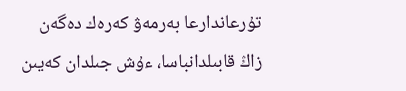تۇرعاندارعا بەرمەۋ كەرەك دەگەن زاڭ قابىلدانباسا، ءۇش جىلدان كەيىن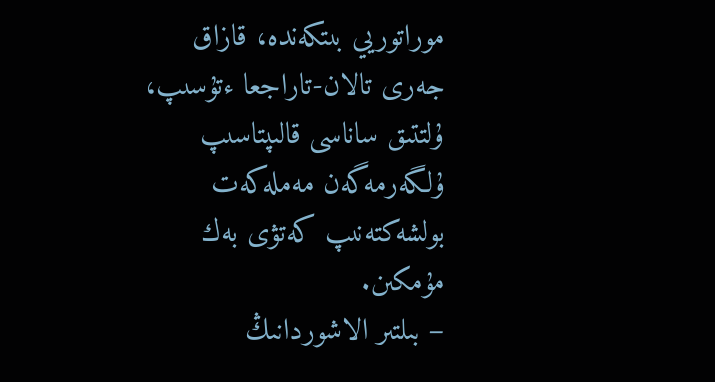موراتوريي بىتكەندە، قازاق جەرى تالان-تاراجعا ءتۇسىپ، ۇلتتىق ساناسى قالىپتاسىپ ۇلگەرمەگەن مەملەكەت بولشەكتەنىپ كەتۋى بەك مۇمكىن.
– بىلتىر الاشوردانىڭ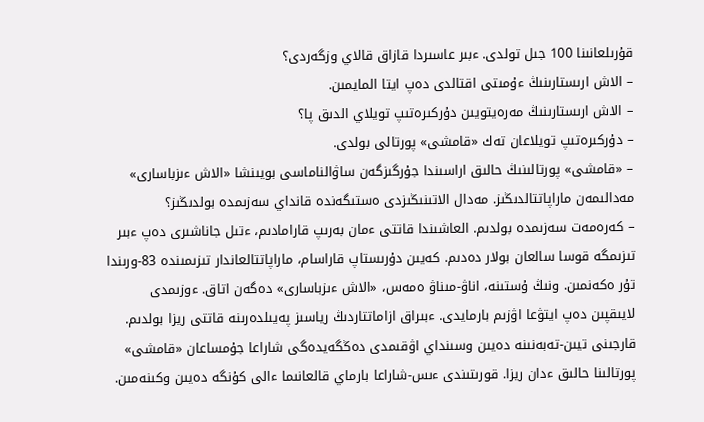قۇرىلعانىنا 100 جىل تولدى. ءبىر عاسىردا قازاق قالاي وزگەردى؟
– الاش ارىستارىنىڭ ءۇمىتى اقتالدى دەپ ايتا المايمىن.
– الاش ارىستارىنىڭ مەرەيتويىن دۇركىرەتىپ تويلاي الدىق پا؟
– دۇركىرەتىپ تويلاعان تەك «قامشى» پورتالى بولدى.
– «قامشى» پورتالىنىڭ حالىق اراسىندا جۇرگىزگەن ساۋالناماسى بويىنشا «الاش ءىزباسارى» مەدالىمەن ماراپاتتالدىڭىز. مەدال الاتىنىڭىزدى ەستىگەندە قانداي سەزىمدە بولدىڭىز؟
– كەرەمەت سەزىمدە بولدىم. العاشىندا قاتتى ءمان بەرىپ قارامادىم، ءتىل جاناشىرى دەپ ءبىر تىزىمگە قوسا سالعان بولار دەدىم. كەيىن دۇرىستاپ قاراسام، ماراپاتتالعاندار تىزىمىندە 83-ورىندا تۇر ەكەنمىن. ونىڭ ۇستىنە، اناۋ-مىناۋ ەمەس، «الاش ءىزباسارى» دەگەن اتاق. ءوزىمدى لايىقپىن دەپ ايتۋعا اۋزىم بارمايدى. ءبىراق ازاماتتاردىڭ رياسىز پەيىلدەرىنە قاتتى ريزا بولدىم. قارجىنى تيىن-تەبەنىنە دەيىن وسىنداي اۋقىمدى دەڭگەيدەگى شاراعا جۇمساعان «قامشى» پورتالىنا حالىق ءدان ريزا. قورىتىندى ءىس-شاراعا بارماي قالعانىما ءالى كۇنگە دەيىن وكىنەمىن.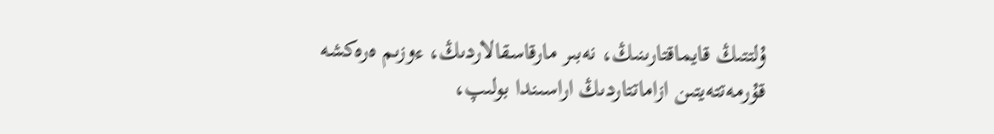ۇلتتىڭ قايماقتارىنىڭ، نەبىر مارقاسقالاردىڭ، ءوزىم ەرەكشە قۇرمەتتەيتىن ازاماتتاردىڭ اراسىندا بولىپ،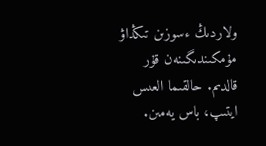ولاردىڭ ءسوزىن تىڭداۋ مۇمكىندىگىنەن قۇر قالدىم. حالقىما العىس ايتىپ، باس يەمىن.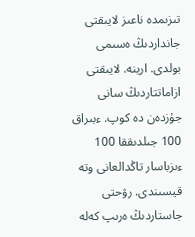تىزىمدە ناعىز لايىقتى جانداردىڭ ەسىمى بولدى. ارينە. لايىقتى ازاماتتاردىڭ سانى جۇزدەن دە كوپ. ءبىراق 100 جىلدىققا 100 ءىزباسار تاڭدالعانى وتە قيسىندى. رۋحتى جاستاردىڭ ەرىپ كەلە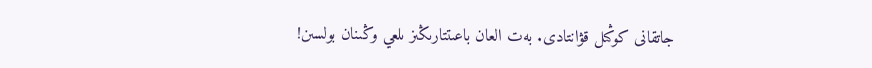جاتقانى كوڭىل قۋانتادى. بەت العان باعىتتارىڭىز ىلعي وڭىنان بولسىن!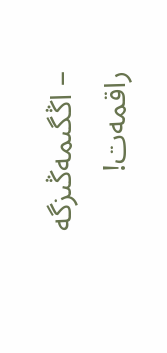– اڭگىمەڭىزگە راقمەت!